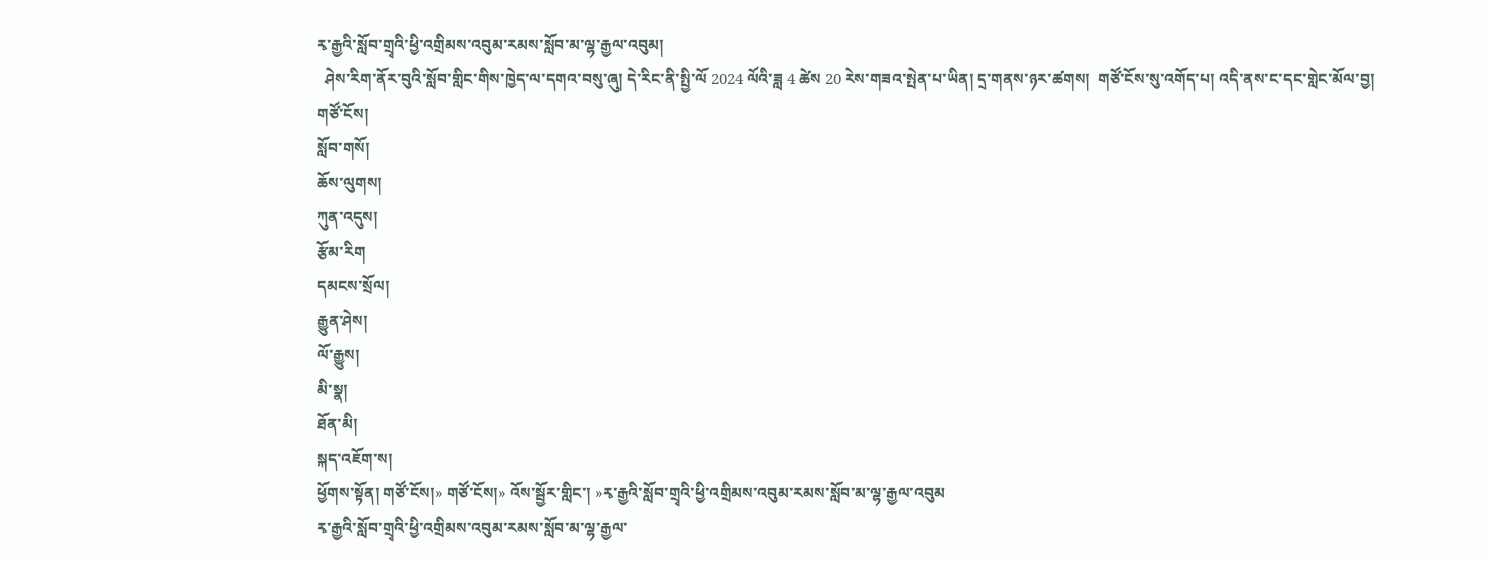རྭ་རྒྱའི་སློབ་གྲྭའི་ཕྱི་འགྲིམས་འབུམ་རམས་སློབ་མ་ལྷ་རྒྱལ་འབུམ།
  ཤེས་རིག་ནོར་བུའི་སློབ་གླིང་གིས་ཁྱེད་ལ་དགའ་བསུ་ཞུ། དེ་རིང་ནི་སྤྱི་ལོ 2024 ལོའི་ཟླ 4 ཚེས 20 རེས་གཟའ་སྤེན་པ་ཡིན། དྲ་གནས་ཉར་ཚགས།  གཙོ་ངོས་སུ་འགོད་པ། འདི་ནས་ང་དང་གླེང་མོལ་བྱ།
གཙོ་ངོས།
སློབ་གསོ།
ཆོས་ལུགས།
ཀུན་འདུས།
རྩོམ་རིག
དམངས་སྲོལ།
རྒྱུན་ཤེས།
ལོ་རྒྱུས།
མི་སྣ།
ཐོན་མི།
སྐད་འཇོག་ས།
ཕྱོགས་སྟོན། གཙོ་ངོས།» གཙོ་ངོས།» འོས་སྦྱོར་གླིང་། »རྭ་རྒྱའི་སློབ་གྲྭའི་ཕྱི་འགྲིམས་འབུམ་རམས་སློབ་མ་ལྷ་རྒྱལ་འབུམ
རྭ་རྒྱའི་སློབ་གྲྭའི་ཕྱི་འགྲིམས་འབུམ་རམས་སློབ་མ་ལྷ་རྒྱལ་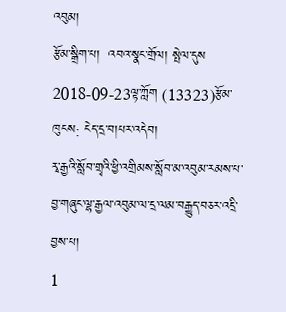འབུམ།
རྩོམ་སྒྲིག་པ།  འབའ་སྣང་གྲོལ། སྤེལ་དུས 2018-09-23ལྟ་ཀློག (13323)རྩོམ་ཁུངས: ངེད་དྲ་བ།པར་འདེབ།
རྭ་རྒྱའི་སློབ་གྲྭའི་ཕྱི་འགྲིམས་སློབ་མ་འབུམ་རམས་པ་བྱ་གཞུང་ལྷ་རྒྱལ་འབུམ་ལ་དྲ་ལམ་བརྒྱུད་བཅར་འདྲི་བྱས་པ།
1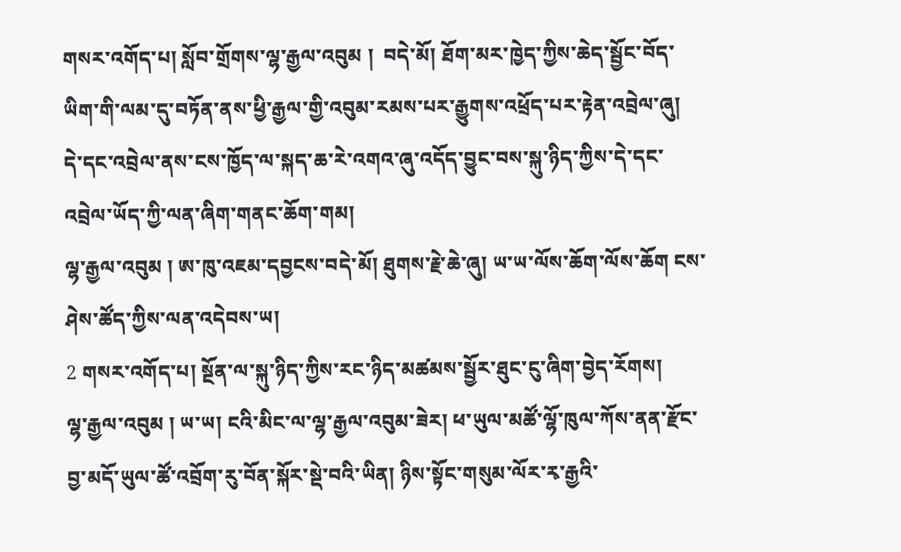གསར་འགོད་པ། སློབ་གྲོགས་ལྷ་རྒྱལ་འབུམ །  བདེ་མོ། ཐོག་མར་ཁྱེད་ཀྱིས་ཆེད་སྦྱོང་བོད་ཡིག་གི་ལམ་དུ་བཏོན་ནས་ཕྱི་རྒྱལ་གྱི་འབུམ་རམས་པར་རྒྱུགས་འཕྲོད་པར་རྟེན་འབྲེལ་ཞུ། དེ་དང་འབྲེལ་ནས་ངས་ཁྱོད་ལ་སྐད་ཆ་རེ་འགའ་ཞུ་འདོད་བྱུང་བས་སྐུ་ཉིད་ཀྱིས་དེ་དང་འབྲེལ་ཡོད་ཀྱི་ལན་ཞིག་གནང་ཆོག་གམ།
ལྷ་རྒྱལ་འབུམ ། ཨ་ཁུ་འཇམ་དབྱངས་བདེ་མོ། ཐུགས་རྗེ་ཆེ་ཞུ། ཡ་ཡ་ལོས་ཆོག་ལོས་ཆོག ངས་ཤེས་ཚོད་ཀྱིས་ལན་འདེབས་ཡ།
2 གསར་འགོད་པ། སྔོན་ལ་སྐུ་ཉིད་ཀྱིས་རང་ཉིད་མཚམས་སྦྱོར་ཐུང་ངུ་ཞིག་བྱེད་རོགས།
ལྷ་རྒྱལ་འབུམ ། ཡ་ཡ། ངའི་མིང་ལ་ལྷ་རྒྱལ་འབུམ་ཟེར། ཕ་ཡུལ་མཚོ་ལྷོ་ཁུལ་ཀོས་ནན་རྫོང་བྱ་མདོ་ཡུལ་ཚོ་འབྲོག་རུ་བོན་སྐོར་སྡེ་བའི་ཡིན། ཉིས་སྟོང་གསུམ་ལོར་རྭ་རྒྱའི་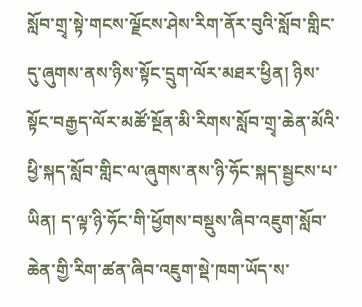སློབ་གྲྭ་སྟེ་གངས་ལྗོངས་ཤེས་རིག་ནོར་བུའི་སློབ་གླིང་དུ་ཞུགས་ནས་ཉིས་སྟོང་དྲུག་ལོར་མཐར་ཕྱིན། ཉིས་སྟོང་བརྒྱད་ལོར་མཚོ་སྔོན་མི་རིགས་སློབ་གྲྭ་ཆེན་མོའི་ཕྱི་སྐད་སློབ་གླིང་ལ་ཞུགས་ནས་ཉི་ཧོང་སྐད་སྦྱངས་པ་ཡིན། ད་ལྟ་ཉི་ཧོང་གི་ཕྱོགས་བསྡུས་ཞིབ་འཇུག་སློབ་ཆེན་གྱི་རིག་ཚན་ཞིབ་འཇུག་སྡེ་ཁག་ཡོད་ས་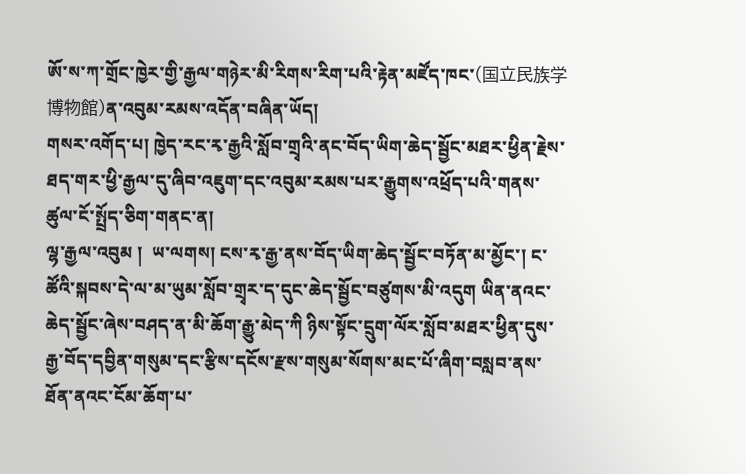ཨོ་ས་ཀ་གྲོང་ཁྱེར་གྱི་རྒྱལ་གཉེར་མི་རིགས་རིག་པའི་རྟེན་མཛོད་ཁང་(国立民族学博物館)ན་འབུམ་རམས་འདོན་བཞིན་ཡོད།
གསར་འགོད་པ། ཁྱེད་རང་རྭ་རྒྱའི་སློབ་གྲྭའི་ནང་བོད་ཡིག་ཆེད་སྦྱོང་མཐར་ཕྱིན་རྗེས་ཐད་གར་ཕྱི་རྒྱལ་དུ་ཞིབ་འཇུག་དང་འབུམ་རམས་པར་རྒྱུགས་འཕྲོད་པའི་གནས་ཚུལ་ངོ་སྤྲོད་ཅིག་གནང་ན།
ལྷ་རྒྱལ་འབུམ །  ཡ་ལགས། ངས་རྭ་རྒྱ་ནས་བོད་ཡིག་ཆེད་སྦྱོང་བཏོན་མ་མྱོང་། ང་ཚོའི་སྐབས་དེ་ལ་མ་ཡུམ་སློབ་གྲྭར་ད་དུང་ཆེད་སྦྱོང་བཙུགས་མི་འདུག ཡིན་ནའང་ཆེད་སྦྱོང་ཞེས་བཤད་ན་མི་ཆོག་རྒྱུ་མེད་ཀི ཉིས་སྟོང་དྲུག་ལོར་སློབ་མཐར་ཕྱིན་དུས་རྒྱ་བོད་དབྱིན་གསུམ་དང་རྩིས་དངོས་རྫས་གསུམ་སོགས་མང་པོ་ཞིག་བསླབ་ནས་ཐོན་ནའང་ངོམ་ཆོག་པ་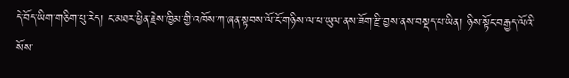དེ་བོད་ཡིག་གཅིག་པུ་རེད། ང་མཐར་ཕྱིན་རྗེས་ཁྱིམ་གྱི་འཁོས་ཀ་ཞན་སྟབས་ལོ་ངོ་གཉིས་ལ་ཕ་ཡུལ་ནས་ཟོག་རྫི་བྱས་ནས་བསྡད་པ་ཡིན། ཉིས་སྟོང་བརྒྱད་ལོའི་སོས་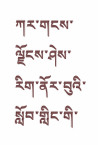ཀར་གངས་ལྗོངས་ཤེས་རིག་ནོར་བུའི་སློབ་གླིང་གི་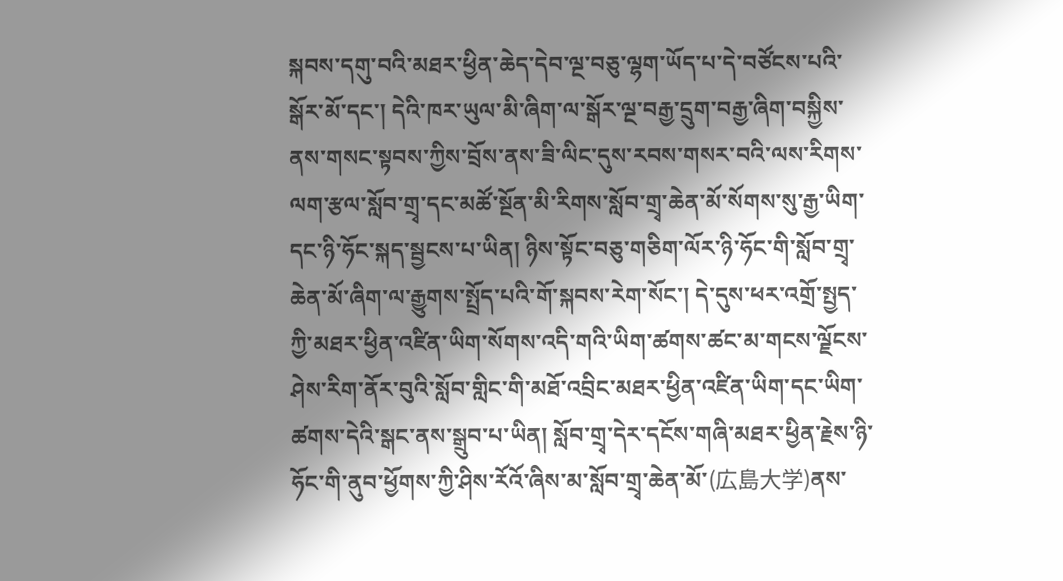སྐབས་དགུ་བའི་མཐར་ཕྱིན་ཆེད་དེབ་ལྔ་བཅུ་ལྷག་ཡོད་པ་དེ་བཙོངས་པའི་སྒོར་མོ་དང་། དེའི་ཁར་ཡུལ་མི་ཞིག་ལ་སྒོར་ལྔ་བརྒྱ་དྲུག་བརྒྱ་ཞིག་བསྐྱིས་ནས་གསང་སྟབས་ཀྱིས་བྲོས་ནས་ཟི་ལིང་དུས་རབས་གསར་བའི་ལས་རིགས་ལག་རྩལ་སློབ་གྲྭ་དང་མཚོ་སྔོན་མི་རིགས་སློབ་གྲྭ་ཆེན་མོ་སོགས་སུ་རྒྱ་ཡིག་དང་ཉི་ཧོང་སྐད་སྦྱངས་པ་ཡིན། ཉིས་སྟོང་བཅུ་གཅིག་ལོར་ཉི་ཧོང་གི་སློབ་གྲྭ་ཆེན་མོ་ཞིག་ལ་རྒྱུགས་སྤྲོད་པའི་གོ་སྐབས་རེག་སོང་། དེ་དུས་ཕར་འགྲོ་སྤྱད་ཀྱི་མཐར་ཕྱིན་འཛིན་ཡིག་སོགས་འདི་གའི་ཡིག་ཚགས་ཚང་མ་གངས་ལྗོངས་ཤེས་རིག་ནོར་བུའི་སློབ་གླིང་གི་མཐོ་འབྲིང་མཐར་ཕྱིན་འཛིན་ཡིག་དང་ཡིག་ཚགས་དེའི་སྒང་ནས་སྒྲུབ་པ་ཡིན། སློབ་གྲྭ་དེར་དངོས་གཞི་མཐར་ཕྱིན་རྗེས་ཉི་ཧོང་གི་ནུབ་ཕྱོགས་ཀྱི་ཤིས་རོའོ་ཞིས་མ་སློབ་གྲྭ་ཆེན་མོ་(広島大学)ནས་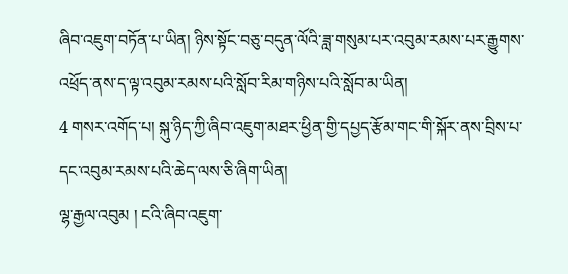ཞིབ་འཇུག་བཏོན་པ་ཡིན། ཉིས་སྟོང་བཅུ་བདུན་ལོའི་ཟླ་གསུམ་པར་འབུམ་རམས་པར་རྒྱུགས་འཕྲོད་ནས་ད་ལྟ་འབུམ་རམས་པའི་སློབ་རིམ་གཉིས་པའི་སློབ་མ་ཡིན།
4 གསར་འགོད་པ། སྐུ་ཉིད་ཀྱི་ཞིབ་འཇུག་མཐར་ཕྱིན་གྱི་དཔྱད་རྩོམ་གང་གི་སྐོར་ནས་བྲིས་པ་དང་འབུམ་རམས་པའི་ཆེད་ལས་ཅི་ཞིག་ཡིན།
ལྷ་རྒྱལ་འབུམ ། ངའི་ཞིབ་འཇུག་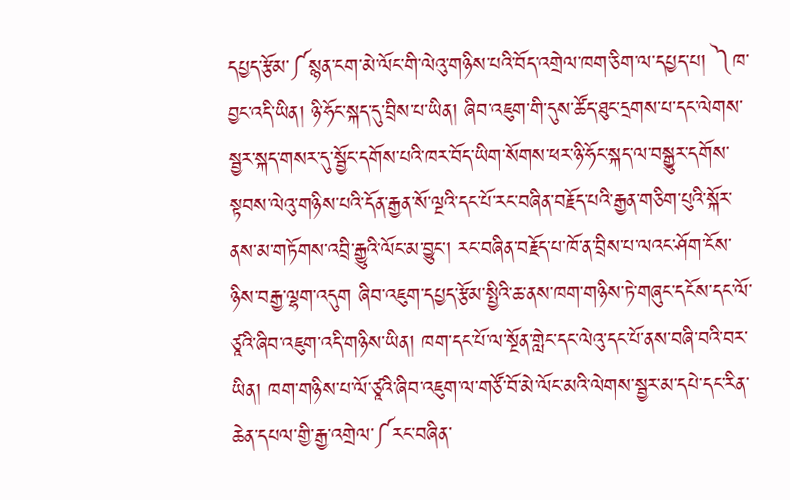དཔྱད་རྩོམ་༼སྙན་ངག་མེ་ལོང་གི་ལེའུ་གཉིས་པའི་བོད་འགྲེལ་ཁག་ཅིག་ལ་དཔྱད་པ། ༽ཁ་བྱང་འདི་ཡིན། ཉི་ཧོང་སྐད་དུ་བྲིས་པ་ཡིན། ཞིབ་འཇུག་གི་དུས་ཚོད་ཐུང་དྲགས་པ་དང་ལེགས་སྦྱར་སྐད་གསར་དུ་སྦྱོང་དགོས་པའི་ཁར་བོད་ཡིག་སོགས་ཕར་ཉི་ཧོང་སྐད་ལ་བསྒྱུར་དགོས་སྟབས་ལེའུ་གཉིས་པའི་དོན་རྒྱན་སོ་ལྔའི་དང་པོ་རང་བཞིན་བརྗོད་པའི་རྒྱན་གཅིག་པུའི་སྐོར་ནས་མ་གཏོགས་འབྲི་རྒྱུའི་ལོང་མ་བྱུང་། རང་བཞིན་བརྗོད་པ་ཁོ་ན་བྲིས་པ་ལའང་ཤོག་ངོས་ཉིས་བརྒྱ་ལྷག་འདུག ཞིབ་འཇུག་དཔྱད་རྩོམ་སྤྱིའི་ཆ་ནས་ཁག་གཉིས་ཏེ་གཞུང་དངོས་དང་ལོ་ཙཱའི་ཞིབ་འཇུག་འདི་གཉིས་ཡིན། ཁག་དང་པོ་ལ་སྔོན་གླེང་དང་ལེའུ་དང་པོ་ནས་བཞི་བའི་བར་ཡིན། ཁག་གཉིས་པ་ལོ་ཙཱའི་ཞིབ་འཇུག་ལ་གཙོ་བོ་མེ་ལོང་མའི་ལེགས་སྦྱར་མ་དཔེ་དང་རིན་ཆེན་དཔལ་གྱི་རྒྱ་འགྲེལ་༼རང་བཞིན་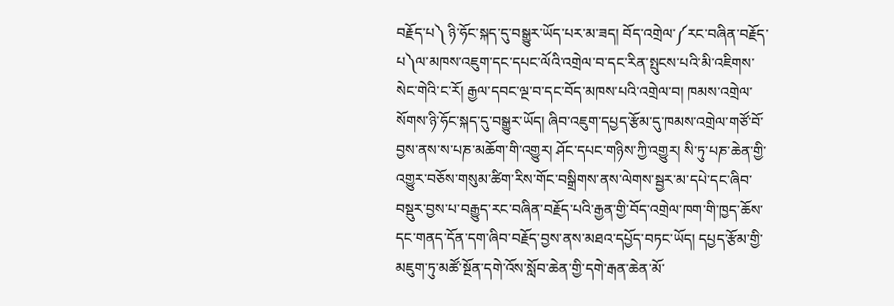བརྗོད་པ༽ ཉི་ཧོང་སྐད་དུ་བསྒྱུར་ཡོད་པར་མ་ཟད། བོད་འགྲེལ་༼རང་བཞིན་བརྗོད་པ༽ལ་མཁས་འཇུག་དང་དཔང་ལོའི་འགྲེལ་བ་དང་རིན་སྤུངས་པའི་མི་འཇིགས་སེང་གེའི་ང་རོ། རྒྱལ་དབང་ལྔ་བ་དང་བོད་མཁས་པའི་འགྲེལ་བ། ཁམས་འགྲེལ་སོགས་ཉི་ཧོང་སྐད་དུ་བསྒྱུར་ཡོད། ཞིབ་འཇུག་དཔྱད་རྩོམ་དུ་ཁམས་འགྲེལ་གཙོ་བོ་བྱས་ནས་ས་པཎ་མཆོག་གི་འགྱུར། ཤོང་དཔང་གཉིས་ཀྱི་འགྱུར། སི་ཏུ་པཎ་ཆེན་གྱི་འགྱུར་བཅོས་གསུམ་ཚིག་རིས་གོང་བསྒྲིགས་ནས་ལེགས་སྦྱར་མ་དཔེ་དང་ཞིབ་བསྡུར་བྱས་པ་བརྒྱུད་རང་བཞིན་བརྗོད་པའི་རྒྱན་གྱི་བོད་འགྲེལ་ཁག་གི་ཁྱད་ཆོས་དང་གནད་དོན་དག་ཞིབ་བརྗོད་བྱས་ནས་མཐའ་དཔྱོད་བཏང་ཡོད། དཔྱད་རྩོམ་གྱི་མཇུག་ཏུ་མཚོ་སྔོན་དགེ་འོས་སློབ་ཆེན་གྱི་དགེ་རྒན་ཆེན་མོ་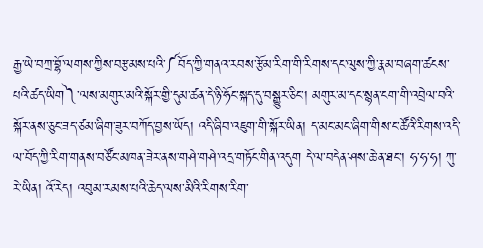རྒྱ་ཡེ་བཀྲ་བྷོ་ལགས་ཀྱིས་བརྩམས་པའི་༼བོད་ཀྱི་གནའ་རབས་རྩོམ་རིག་གི་རིགས་དང་ལུས་ཀྱི་རྣམ་བཞག་ཚངས་པའི་ཚད་ཡིག༽་ལས་མགུར་མའི་སྐོར་གྱི་དུམ་ཚན་དེ་ཉི་ཧོང་སྐད་དུ་བསྒྱུར་ཅིང་། མགུར་མ་དང་སྙན་ངག་གི་འབྲེལ་བའི་སྐོར་ནས་ཅུང་ཟད་ཙམ་ཞིག་ཟུར་བཀོད་བྱས་ཡོད། འདི་ཞིབ་འཇུག་གི་སྐོར་ཡིན། ད་མང་མང་ཞིག་གིས་ང་ཚོའི་རིགས་འདི་ལ་བོད་ཀྱི་རིག་གནས་བཙོང་མཁན་ཟེར་ནས་གཤེ་གཤེ་འདྲ་གཏོང་གིན་འདུག དེ་ལ་བདེན་ཤས་ཆེ་ན་ཐང་། ཧ་ཧ་ཧ། ཀུ་རེ་ཡིན། འོ་རེད། འབུམ་རམས་པའི་ཆེད་ལས་མིའི་རིགས་རིག་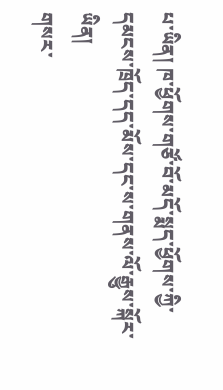པ་ཡིན། ཁ་ཕྱོགས་གཙོ་བོ་མདོ་སྨད་ཕྱོགས་ཀྱི་དམངས་ཁྲོད་དད་མོས་དང་ས་གནས་ལོ་རྒྱུས་སྐོར་ཡིན།
གསར་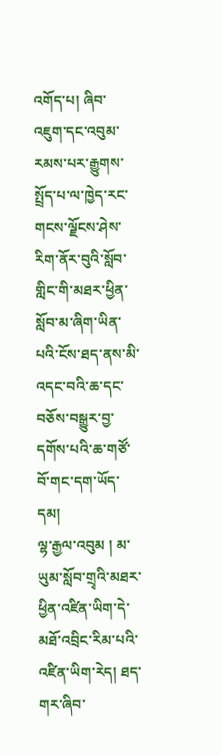འགོད་པ། ཞིབ་འཇུག་དང་འབུམ་རམས་པར་རྒྱུགས་སྤྲོད་པ་ལ་ཁྱེད་རང་གངས་ལྗོངས་ཤེས་རིག་ནོར་བུའི་སློབ་གླིང་གི་མཐར་ཕྱིན་སློབ་མ་ཞིག་ཡིན་པའི་ངོས་ཐད་ནས་མི་འདང་བའི་ཆ་དང་བཅོས་བསྒྱུར་བྱ་དགོས་པའི་ཆ་གཙོ་བོ་གང་དག་ཡོད་དམ།
ལྷ་རྒྱལ་འབུམ ། མ་ཡུམ་སློབ་གྲྭའི་མཐར་ཕྱིན་འཛིན་ཡིག་དེ་མཐོ་འབྲིང་རིམ་པའི་འཛིན་ཡིག་རེད། ཐད་གར་ཞིབ་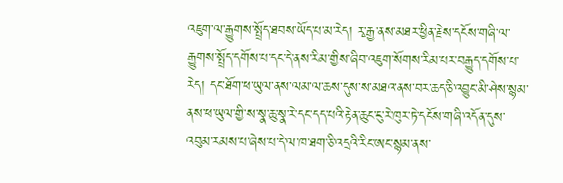འཇུག་ལ་རྒྱུགས་སྤྲོད་ཐབས་ཡོད་པ་མ་རེད། རྭ་རྒྱ་ནས་མཐར་ཕྱིན་རྗེས་དངོས་གཞི་ལ་རྒྱུགས་སྤྲོད་དགོས་པ་དང་དེ་ནས་རིམ་གྱིས་ཞིབ་འཇུག་སོགས་རིམ་པར་བརྒྱུད་དགོས་པ་རེད། དང་ཐོག་ཕ་ཡུལ་ནས་ལམ་ལ་ཆས་དུས་ས་མཐའ་ནས་བར་ཆད་ཅི་འབྱུང་མི་ཤེས་སྙམ་ནས་ཕ་ཡུལ་གྱི་ས་སྣ་ཆུ་སྣ་རེ་དང་དད་པའི་རྟེན་ཆུང་ངུ་རེ་ཁུར་ཏེ་དངོས་གཞི་འདོན་དུས་འབུམ་རམས་པ་ཞེས་པ་དེ་ལ་ཁ་ཐག་ཅི་འདྲའི་རིང་ཨང་སྙམ་ནས་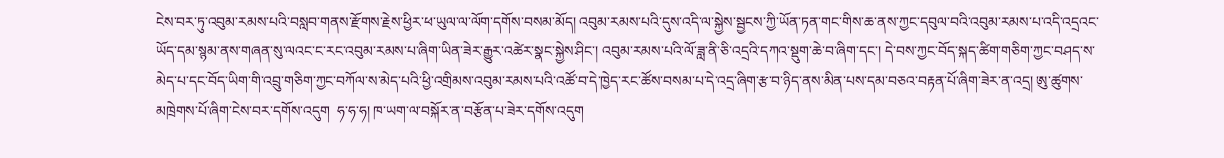ངེས་བར་ཏུ་འབུམ་རམས་པའི་བསླབ་གནས་རྫོགས་རྗེས་ཕྱིར་ཕ་ཡུལ་ལ་ལོག་དགོས་བསམ་མོད། འབུམ་རམས་པའི་དུས་འདི་ལ་སྐྱེས་སྦྱངས་ཀྱི་ཡོན་ཏན་གང་གིས་ཆ་ནས་ཀྱང་དབུལ་བའི་འབུམ་རམས་པ་འདི་འདྲའང་ཡོད་དམ་སྙམ་ནས་གཞན་སུ་ལའང་ང་རང་འབུམ་རམས་པ་ཞིག་ཡིན་ཟེར་རྒྱུར་འཚེར་སྣང་སྐྱེས་ཤིང་། འབུམ་རམས་པའི་ལོ་ཟླ་ནི་ཅི་འདྲའི་དཀའ་སྡུག་ཆེ་བ་ཞིག་དང་། དེ་བས་ཀྱང་བོད་སྐད་ཚིག་གཅིག་ཀྱང་བཤད་ས་མེད་པ་དང་བོད་ཡིག་གི་འབྲུ་གཅིག་ཀྱང་བཀོལ་ས་མེད་པའི་ཕྱི་འགྲིམས་འབུམ་རམས་པའི་འཚོ་བ་དེ་ཁྱེད་རང་ཚོས་བསམ་པ་དེ་འདྲ་ཞིག་རྩ་བ་ཉིད་ནས་མིན་པས་དམ་བཅའ་བརྟན་པོ་ཞིག་ཟེར་ན་འདྲ། ཨུ་ཚུགས་མཁྲེགས་པོ་ཞིག་ངེས་བར་དགོས་འདུག  ཧ་ཧ་ཧ། ཁ་ཡག་ལ་བསྐོར་ན་བརྩོན་པ་ཟེར་དགོས་འདུག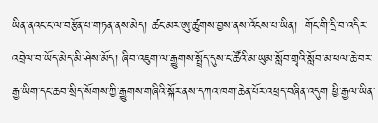ཡིན་ནའང་ང་ལ་བརྩོན་པ་གཏན་ནས་མེད། ཚང་མར་ཨུ་ཚུགས་བྱས་ནས་འོངས་པ་ཡིན།  གོང་གི་དྲི་བ་འདིར་འབྲེལ་བ་ཡོད་མེད་མི་ཤེས་མོད། ཞིབ་འཇུག་ལ་རྒྱུགས་སྤྲོད་དུས་ང་ཚོའི་མ་ཡུམ་སློབ་གྲྭའི་སློབ་མ་ཕལ་ཆེ་བར་རྒྱ་ཡིག་དང་ཆབ་སྲིད་སོགས་ཀྱི་རྒྱུགས་གཞིའི་སྐོར་ནས་དཀའ་ཁག་ཆེན་པོར་འཕྲད་བཞིན་འདུག ཕྱི་རྒྱལ་ཡིན་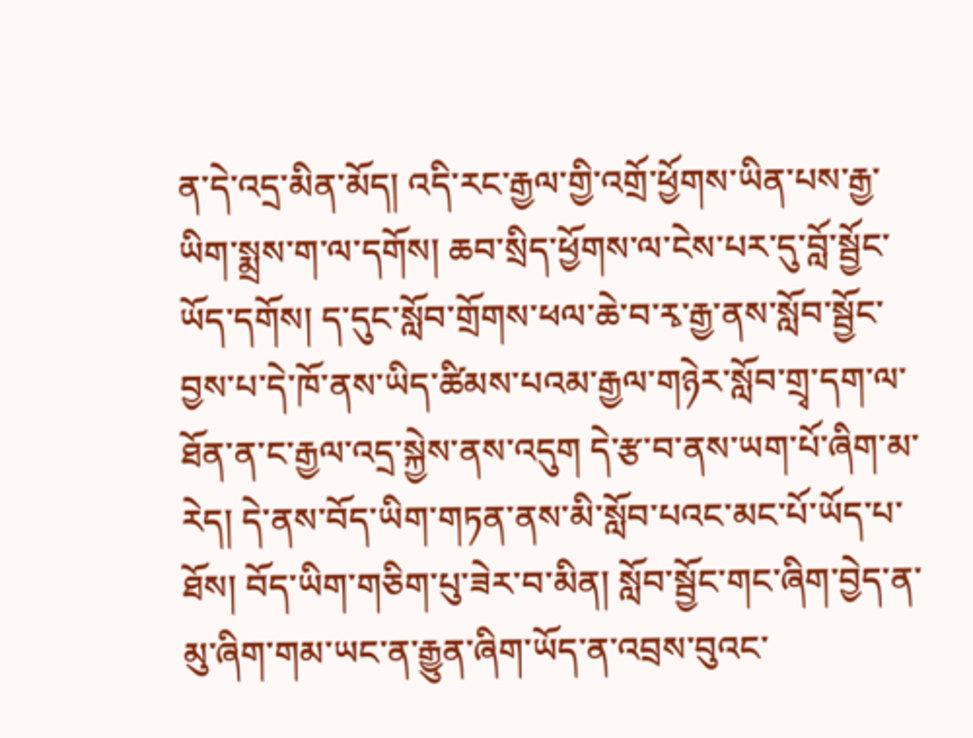ན་དེ་འདྲ་མིན་མོད། འདི་རང་རྒྱལ་གྱི་འགྲོ་ཕྱོགས་ཡིན་པས་རྒྱ་ཡིག་སྨྲས་ག་ལ་དགོས། ཆབ་སྲིད་ཕྱོགས་ལ་ངེས་པར་དུ་བློ་སྦྱོང་ཡོད་དགོས། ད་དུང་སློབ་གྲོགས་ཕལ་ཆེ་བ་རྭ་རྒྱ་ནས་སློབ་སྦྱོང་བྱས་པ་དེ་ཁོ་ནས་ཡིད་ཚིམས་པའམ་རྒྱལ་གཉེར་སློབ་གྲྭ་དག་ལ་ཐོན་ན་ང་རྒྱལ་འདྲ་སྐྱེས་ནས་འདུག དེ་རྩ་བ་ནས་ཡག་པོ་ཞིག་མ་རེད། དེ་ནས་བོད་ཡིག་གཏན་ནས་མི་སློབ་པའང་མང་པོ་ཡོད་པ་ཐོས། བོད་ཡིག་གཅིག་པུ་ཟེར་བ་མིན། སློབ་སྦྱོང་གང་ཞིག་བྱེད་ན་མུ་ཞིག་གམ་ཡང་ན་རྒྱུན་ཞིག་ཡོད་ན་འབྲས་བུའང་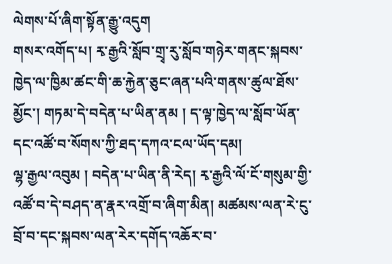ལེགས་པོ་ཞིག་སྟོན་རྒྱུ་འདུག
གསར་འགོད་པ། རྭ་རྒྱའི་སློབ་གྲྭ་རུ་སློབ་གཉེར་གནང་སྐབས་ཁྱེད་ལ་ཁྱིམ་ཚང་གི་ཆ་རྐྱེན་ཅུང་ཞན་པའི་གནས་ཚུལ་ཐོས་མྱོང་། གཏམ་དེ་བདེན་པ་ཡིན་ནམ ། ད་ལྟ་ཁྱེད་ལ་སློབ་ཡོན་དང་འཚོ་བ་སོགས་ཀྱི་ཐད་དཀའ་ངལ་ཡོད་དམ།
ལྷ་རྒྱལ་འབུམ ། བདེན་པ་ཡིན་ནི་རེད། རྭ་རྒྱའི་ལོ་ངོ་གསུམ་གྱི་འཚོ་བ་དེ་བཤད་ན་རྣར་འགྲོ་བ་ཞིག་མིན། མཚམས་ལན་རེ་ངུ་བྲོ་བ་དང་སྐབས་ལན་རེར་དགོད་འཆོར་བ་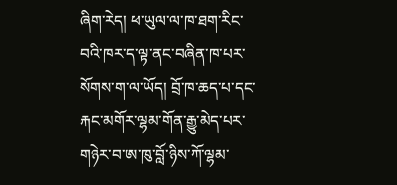ཞིག་རེད། ཕ་ཡུལ་ལ་ཁ་ཐག་རིང་བའི་ཁར་ད་ལྟ་ནང་བཞིན་ཁ་པར་སོགས་ག་ལ་ཡོད། བྲོ་ཁ་ཆད་པ་དང་རྐང་མགོར་ལྷམ་གོན་རྒྱུ་མེད་པར་གཉེར་བ་ཨ་ཁུ་བློ་ཉིས་ཀོ་ལྷམ་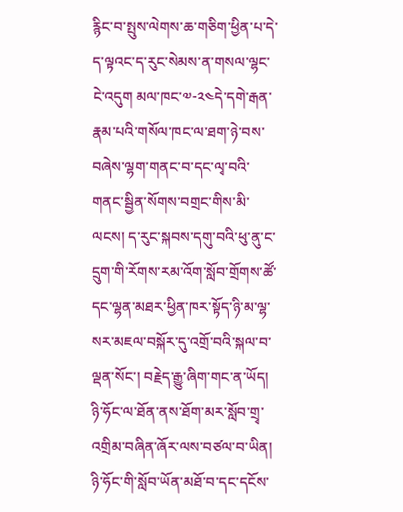རྙིང་བ་སྤུས་ལེགས་ཆ་གཅིག་ཕྱིན་པ་དེ་ད་ལྟའང་ད་རུང་སེམས་ན་གསལ་ལྷང་ངེ་འདུག མལ་ཁང་༧-༢༤དེ་དགེ་རྒན་རྣམ་པའི་གསོལ་ཁང་ལ་ཐག་ཉེ་བས་བཞེས་ལྷག་གནང་བ་དང་ལྭ་བའི་གནང་སྦྱིན་སོགས་བགྲང་གིས་མི་ལངས། ད་རུང་སྐབས་དགུ་བའི་ཕུ་ནུ་ང་དྲུག་གི་རོགས་རམ་འོག་སློབ་གྲོགས་ཚོ་དང་ལྷན་མཐར་ཕྱིན་ཁར་སྟོད་ཉི་མ་ལྷ་སར་མཇལ་བསྐོར་དུ་འགྲོ་བའི་སྐལ་བ་ལྡན་སོང་། བརྗེད་རྒྱུ་ཞིག་གང་ན་ཡོད། ཉི་ཧོང་ལ་ཐོན་ནས་ཐོག་མར་སློབ་གྲྭ་འགྲིམ་བཞིན་ཞོར་ལས་བཙལ་བ་ཡིན། ཉི་ཧོང་གི་སློབ་ཡོན་མཐོ་བ་དང་དངོས་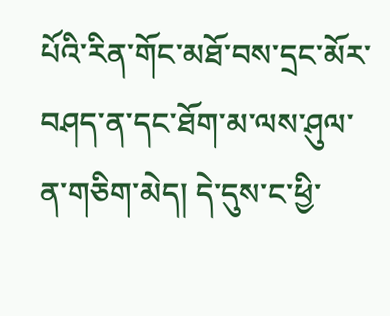པོའི་རིན་གོང་མཐོ་བས་དྲང་མོར་བཤད་ན་དང་ཐོག་མ་ལས་ཤུལ་ན་གཅིག་མེད། དེ་དུས་ང་ཕྱི་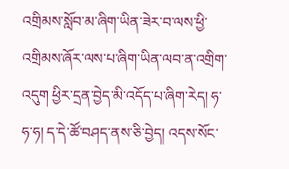འགྲིམས་སློབ་མ་ཞིག་ཡིན་ཟེར་བ་ལས་ཕྱི་འགྲིམས་ཞོར་ལས་པ་ཞིག་ཡིན་ལབ་ན་འགྲིག་འདུག ཕྱིར་དྲན་བྱེད་མི་འདོད་པ་ཞིག་རེད། ཧ་ཧ་ཧ། ད་དེ་ཚོ་བཤད་ནས་ཅི་བྱེད། འདས་སོང་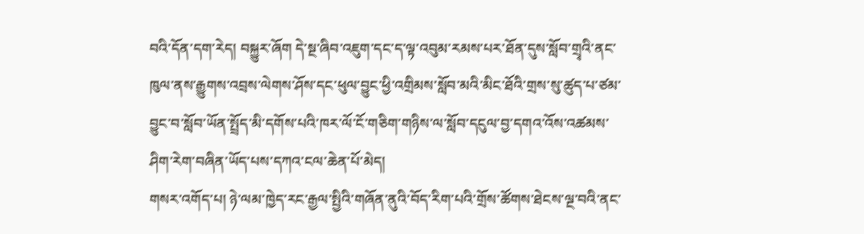བའི་དོན་དག་རེད། བསྐྱུར་ཞོག དེ་སྔ་ཞིབ་འཇུག་དང་ད་ལྟ་འབུམ་རམས་པར་ཐོན་དུས་སློབ་གྲྭའི་ནང་ཁུལ་ནས་རྒྱུགས་འབྲས་ལེགས་ཤོས་དང་ཕུལ་བྱུང་ཕྱི་འགྲིམས་སློབ་མའི་མིང་ཐོའི་གྲས་སུ་ཚུད་པ་ཙམ་བྱུང་བ་སློབ་ཡོན་སྤྲོད་མི་དགོས་པའི་ཁར་ལོ་ངོ་གཅིག་གཉིས་ལ་སློབ་དངུལ་བྱ་དགའ་འོས་འཚམས་ཤིག་རེག་བཞིན་ཡོད་པས་དཀའ་ངལ་ཆེན་པོ་མེད།
གསར་འགོད་པ། ཉེ་ལམ་ཁྱེད་རང་རྒྱལ་སྤྱིའི་གཞོན་ནུའི་བོད་རིག་པའི་གྲོས་ཚོགས་ཐེངས་ལྔ་བའི་ནང་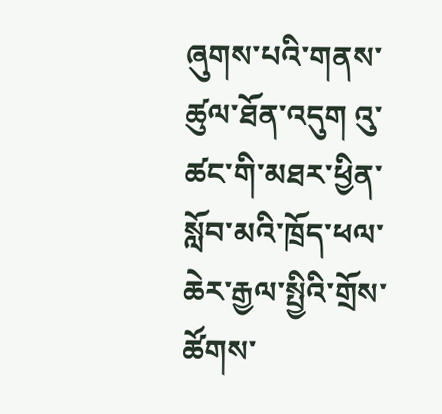ཞུགས་པའི་གནས་ཚུལ་ཐོན་འདུག འུ་ཚང་གི་མཐར་ཕྱིན་སློབ་མའི་ཁྲོད་ཕལ་ཆེར་རྒྱལ་སྤྱིའི་གྲོས་ཚོགས་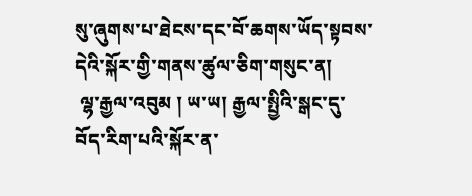སུ་ཞུགས་པ་ཐེངས་དང་བོ་ཆགས་ཡོད་སྟབས་དེའི་སྐོར་གྱི་གནས་ཚུལ་ཅིག་གསུང་ན།
 ལྷ་རྒྱལ་འབུམ ། ཡ་ཡ། རྒྱལ་སྤྱིའི་སྒང་དུ་བོད་རིག་པའི་སྐོར་ན་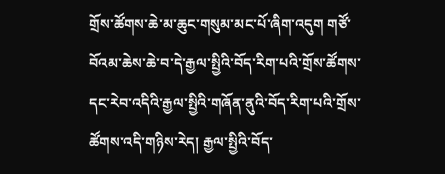གྲོས་ཚོགས་ཆེ་མ་ཆུང་གསུམ་མང་པོ་ཞིག་འདུག གཙོ་བོའམ་ཆེས་ཆེ་བ་དེ་རྒྱལ་སྤྱིའི་བོད་རིག་པའི་གྲོས་ཚོགས་དང་རེབ་འདིའི་རྒྱལ་སྤྱིའི་གཞོན་ནུའི་བོད་རིག་པའི་གྲོས་ཚོགས་འདི་གཉིས་རེད། རྒྱལ་སྤྱིའི་བོད་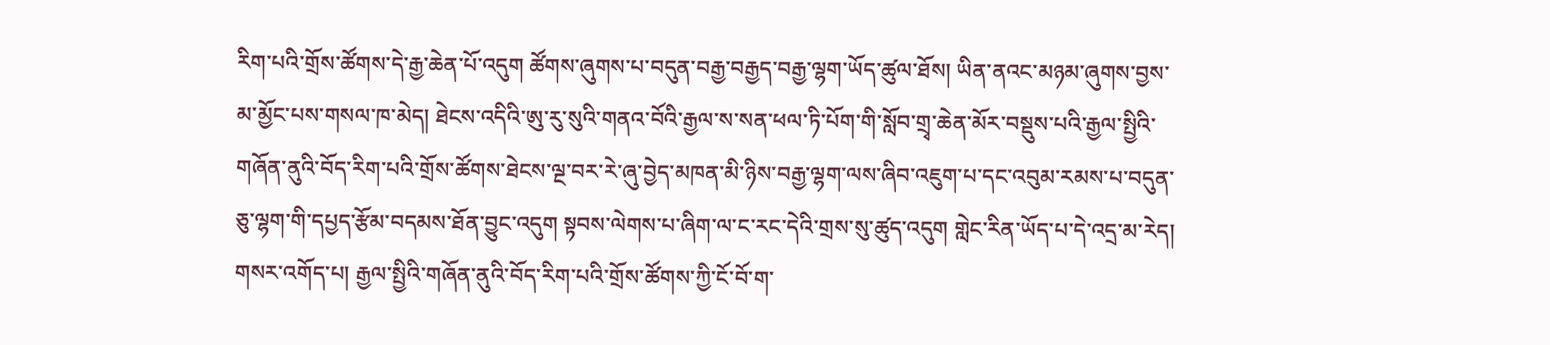རིག་པའི་གྲོས་ཚོགས་དེ་རྒྱ་ཆེན་པོ་འདུག ཚོགས་ཞུགས་པ་བདུན་བརྒྱ་བརྒྱད་བརྒྱ་ལྷག་ཡོད་ཚུལ་ཐོས། ཡིན་ནའང་མཉམ་ཞུགས་བྱས་མ་མྱོང་པས་གསལ་ཁ་མེད། ཐེངས་འདིའི་ཨུ་རུ་སུའི་གནའ་བོའི་རྒྱལ་ས་སན་ཕལ་ཏི་པོག་གི་སློབ་གྲྭ་ཆེན་མོར་བསྡུས་པའི་རྒྱལ་སྤྱིའི་གཞོན་ནུའི་བོད་རིག་པའི་གྲོས་ཚོགས་ཐེངས་ལྔ་བར་རེ་ཞུ་བྱེད་མཁན་མི་ཉིས་བརྒྱ་ལྷག་ལས་ཞིབ་འཇུག་པ་དང་འབུམ་རམས་པ་བདུན་ཅུ་ལྷག་གི་དཔྱད་རྩོམ་བདམས་ཐོན་བྱུང་འདུག སྟབས་ལེགས་པ་ཞིག་ལ་ང་རང་དེའི་གྲས་སུ་ཚུད་འདུག གླེང་རིན་ཡོད་པ་དེ་འདྲ་མ་རེད།
གསར་འགོད་པ། རྒྱལ་སྤྱིའི་གཞོན་ནུའི་བོད་རིག་པའི་གྲོས་ཚོགས་ཀྱི་ངོ་བོ་ག་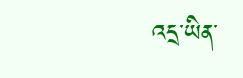འདྲ་ཡིན་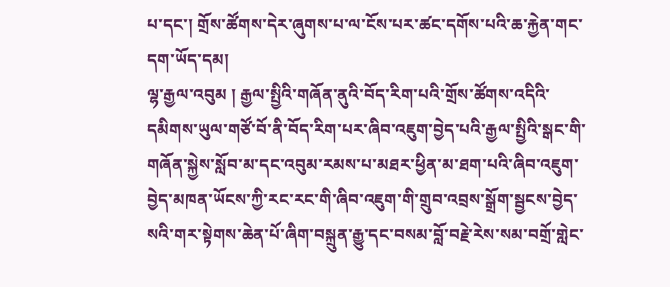པ་དང་། གྲོས་ཚོགས་དེར་ཞུགས་པ་ལ་ངོས་པར་ཚང་དགོས་པའི་ཆ་རྐྱེན་གང་དག་ཡོད་དམ།
ལྷ་རྒྱལ་འབུམ ། རྒྱལ་སྤྱིའི་གཞོན་ནུའི་བོད་རིག་པའི་གྲོས་ཚོགས་འདིའི་དམིགས་ཡུལ་གཙོ་བོ་ནི་བོད་རིག་པར་ཞིབ་འཇུག་བྱེད་པའི་རྒྱལ་སྤྱིའི་སྒང་གི་གཞོན་སྐྱེས་སློབ་མ་དང་འབུམ་རམས་པ་མཐར་ཕྱིན་མ་ཐག་པའི་ཞིབ་འཇུག་བྱེད་མཁན་ཡོངས་ཀྱི་རང་རང་གི་ཞིབ་འཇུག་གི་གྲུབ་འབྲས་སྒྲོག་སྦྱངས་བྱེད་སའི་གར་སྟེགས་ཆེན་པོ་ཞིག་བསྐྲུན་རྒྱུ་དང་བསམ་བློ་བརྗེ་རེས་སམ་བགྲོ་གླེང་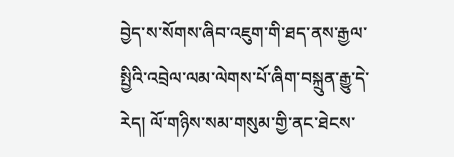བྱེད་ས་སོགས་ཞིབ་འཇུག་གི་ཐད་ནས་རྒྱལ་སྤྱིའི་འབྲེལ་ལམ་ལེགས་པོ་ཞིག་བསྐྲུན་རྒྱུ་དེ་རེད། ལོ་གཉིས་སམ་གསུམ་གྱི་ནང་ཐེངས་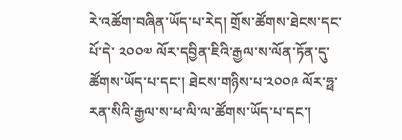རེ་འཚོག་བཞིན་ཡོད་པ་རེད། གྲོས་ཚོགས་ཐེངས་དང་པོ་དེ་ ༢༠༠༧ ལོར་དབྱིན་ཇིའི་རྒྱལ་ས་ལོན་ཏོན་དུ་ཚོགས་ཡོད་པ་དང་། ཐེངས་གཉིས་པ་༢༠༠༩ ལོར་ཧྥ་རན་སིའི་རྒྱལ་ས་ཕ་ལི་ལ་ཚོགས་ཡོད་པ་དང་།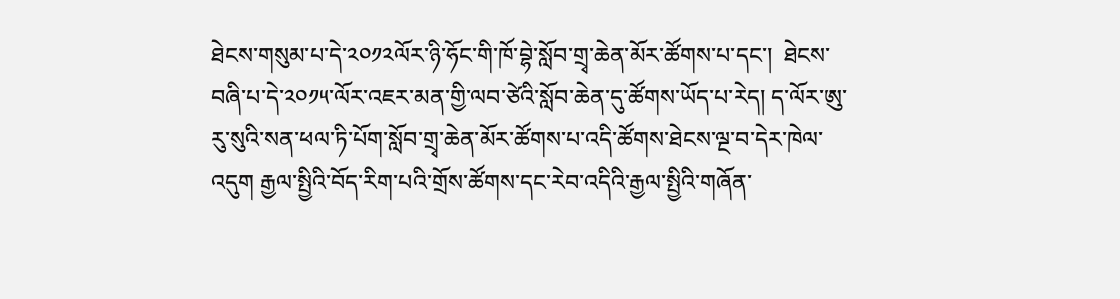ཐེངས་གསུམ་པ་དེ་༢༠༡༢ལོར་ཉི་ཧོང་གི་ཁོ་བྷེ་སློབ་གྲྭ་ཆེན་མོར་ཚོགས་པ་དང་།  ཐེངས་བཞི་པ་དེ་༢༠༡༥་ལོར་འཇར་མན་གྱི་ལབ་ཙེའི་སློབ་ཆེན་དུ་ཚོགས་ཡོད་པ་རེད། ད་ལོར་ཨུ་རུ་སུའི་སན་ཕལ་ཏི་པོག་སློབ་གྲྭ་ཆེན་མོར་ཚོགས་པ་འདི་ཚོགས་ཐེངས་ལྔ་བ་དེར་ཁེལ་འདུག རྒྱལ་སྤྱིའི་བོད་རིག་པའི་གྲོས་ཚོགས་དང་རེབ་འདིའི་རྒྱལ་སྤྱིའི་གཞོན་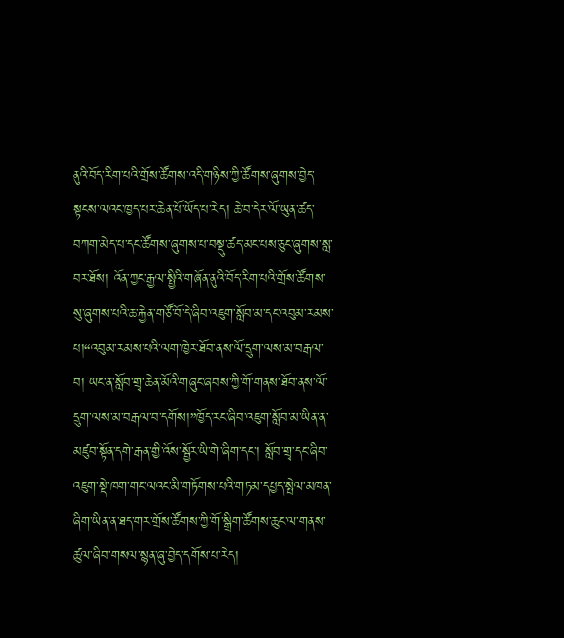ནུའི་བོད་རིག་པའི་གྲོས་ཚོགས་འདི་གཉིས་ཀྱི་ཚོགས་ཞུགས་བྱེད་སྟངས་ལའང་ཁྱད་པར་ཆེན་པོ་ཡོད་པ་རེད། ཆེ་བ་དེར་ལོ་ཡུན་ཚད་བཀག་མེད་པ་དང་ཚོགས་ཞུགས་པ་བསྡུ་ཚད་མང་པས་ཅུང་ཞུགས་སླ་བར་ཐོས། འོན་ཀྱང་རྒྱལ་སྤྱིའི་གཞོན་ནུའི་བོད་རིག་པའི་གྲོས་ཚོགས་སུ་ཞུགས་པའི་ཆ་རྐྱེན་གཙོ་བོ་དེ་ཞིབ་འཇུག་སློབ་མ་དང་འབུམ་རམས་པ།“འབུམ་རམས་པའི་ལག་ཁྱེར་ཐོབ་ནས་ལོ་དྲུག་ལས་མ་བརྒལ་བ། ཡང་ན་སློབ་གྲྭ་ཆེན་མོའི་གཞུང་ཞབས་ཀྱི་གོ་གནས་ཐོབ་ནས་ལོ་དྲུག་ལས་མ་བརྒལ་བ་དགོས།”ཁྱོད་རང་ཞིབ་འཇུག་སློབ་མ་ཡིན་ན་མཛུབ་སྟོན་དགེ་རྒན་གྱི་འོས་སྦྱོར་ཡི་གེ་ཞིག་དང་། སློབ་གྲྭ་དང་ཞིབ་འཇུག་སྡེ་ཁག་གང་ལའང་མི་གཏོགས་པའི་གཏམ་དཔྱད་སྤེལ་མཁན་ཞིག་ཡིན་ན་ཐད་གར་གྲོས་ཚོགས་ཀྱི་གོ་སྒྲིག་ཚོགས་ཆུང་ལ་གནས་ཚུལ་ཞིབ་གསལ་སྙན་ཞུ་བྱེད་དགོས་པ་རེད།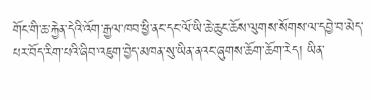གོང་གི་ཆ་རྐྱེན་དེའི་འོག་རྒྱལ་ཁབ་ཕྱི་ནང་དང་ལོ་ཡི་ཆེ་ཆུང་ཆོས་ལུགས་སོགས་ལ་དབྱེ་བ་མེད་པར་བོད་རིག་པའི་ཞིབ་འཇུག་བྱེད་མཁན་སུ་ཡིན་ནའང་ཞུགས་ཆོག་ཆོག་རེད། ཡིན་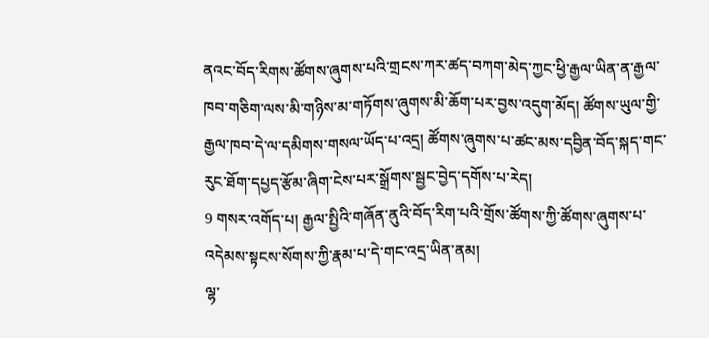ནའང་བོད་རིགས་ཚོགས་ཞུགས་པའི་གྲངས་ཀར་ཚད་བཀག་མེད་ཀྱང་ཕྱི་རྒྱལ་ཡིན་ན་རྒྱལ་ཁབ་གཅིག་ལས་མི་གཉིས་མ་གཏོགས་ཞུགས་མི་ཆོག་པར་བྱས་འདུག་མོད། ཚོགས་ཡུལ་གྱི་རྒྱལ་ཁབ་དེ་ལ་དམིགས་གསལ་ཡོད་པ་འདྲ། ཚོགས་ཞུགས་པ་ཚང་མས་དབྱིན་བོད་སྐད་གང་རུང་ཐོག་དཔྱད་རྩོམ་ཞིག་ངེས་པར་སྒྲོགས་སྦྱང་བྱེད་དགོས་པ་རེད།
9 གསར་འགོད་པ། རྒྱལ་སྤྱིའི་གཞོན་ནུའི་བོད་རིག་པའི་གྲོས་ཚོགས་ཀྱི་ཚོགས་ཞུགས་པ་འདེམས་སྟངས་སོགས་ཀྱི་རྣམ་པ་དེ་གང་འདྲ་ཡིན་ནམ།
ལྷ་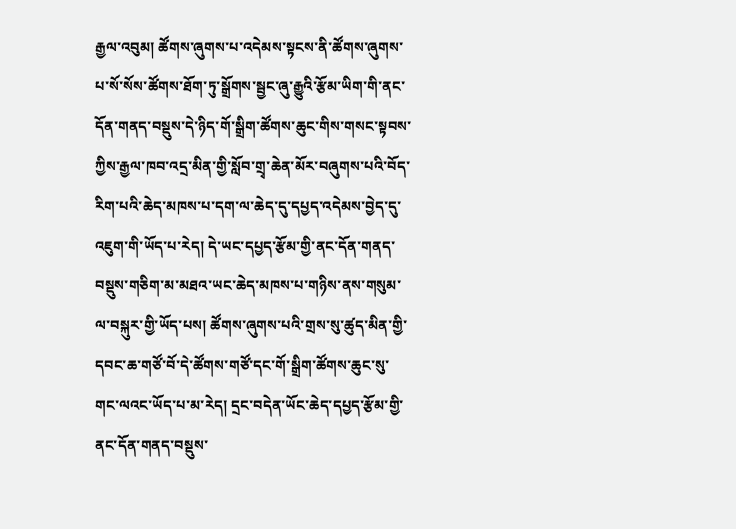རྒྱལ་འབུམ། ཚོགས་ཞུགས་པ་འདེམས་སྟངས་ནི་ཚོགས་ཞུགས་པ་སོ་སོས་ཚོགས་ཐོག་ཏུ་སྒྲོགས་སྦྱང་ཞུ་རྒྱུའི་རྩོམ་ཡིག་གི་ནང་དོན་གནད་བསྡུས་དེ་ཉིད་གོ་སྒྲིག་ཚོགས་ཆུང་གིས་གསང་སྟབས་ཀྱིས་རྒྱལ་ཁབ་འདྲ་མིན་གྱི་སློབ་གྲྭ་ཆེན་མོར་བཞུགས་པའི་བོད་རིག་པའི་ཆེད་མཁས་པ་དག་ལ་ཆེད་དུ་དཔྱད་འདེམས་བྱེད་དུ་འཇུག་གི་ཡོད་པ་རེད། དེ་ཡང་དཔྱད་རྩོམ་གྱི་ནང་དོན་གནད་བསྡུས་གཅིག་མ་མཐའ་ཡང་ཆེད་མཁས་པ་གཉིས་ནས་གསུམ་ལ་བསྐུར་གྱི་ཡོད་པས། ཚོགས་ཞུགས་པའི་གྲས་སུ་ཚུད་མིན་གྱི་དབང་ཆ་གཙོ་བོ་དེ་ཚོགས་གཙོ་དང་གོ་སྒྲིག་ཚོགས་ཆུང་སུ་གང་ལའང་ཡོད་པ་མ་རེད། དྲང་བདེན་ཡོང་ཆེད་དཔྱད་རྩོམ་གྱི་ནང་དོན་གནད་བསྡུས་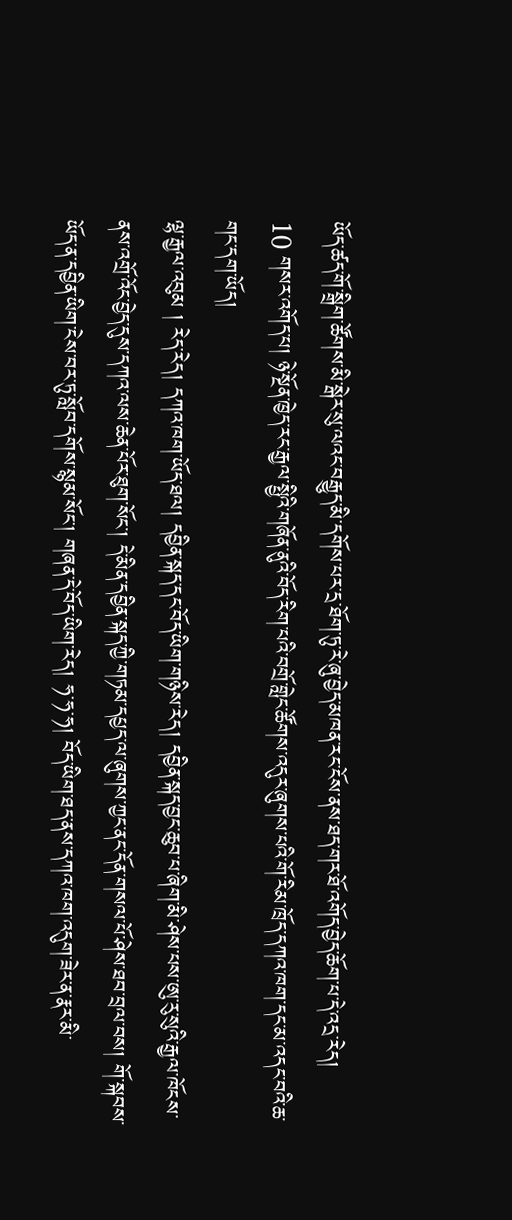ཡོད་ཚད་གོ་སྒྲིག་ཚོགས་མི་སྒེར་སུ་ལའང་བརྒྱུད་མི་དགོས་པར་དྲ་ཐོག་ཏུ་རེ་ཞུ་བྱེད་མཁན་རང་ངོས་ནས་ཐད་གར་ཐོ་འགོད་བྱེད་ཆོག་པ་དེ་འདྲ་རེད།
10 གསར་འགོད་པ། ཉེ་སྔོན་ཁྱེད་རང་རྒྱལ་སྤྱིའི་གཞོན་ནུའི་བོད་རིག་པའི་བགྲོ་གླེང་ཚོགས་འདུར་ཞུགས་པའི་གོ་རིམ་ཁྲོད་དཀའ་ཁག་དང་མ་འདང་བའི་ཆ་གང་དག་ཡོད།
ལྷ་རྒྱལ་འབུམ ། རེད་རེད། དཀའ་ཁག་ཡོད་ཐལ། དབྱིན་སྐད་དང་བོད་ཡིག་གཉིས་རེད། དབྱིན་སྐད་བྱང་ཆུབ་པ་ཞིག་མི་ཤེས་པས་ཨུ་རུ་སུའི་རྒྱལ་ཁོངས་ནས་འགྲོ་འོང་བྱེད་དུས་དཀའ་ལས་ཆེན་པོར་ཐུག་སོང་། དེ་མིན་དབྱིན་སྐད་ཀྱི་གཏམ་དཔྱད་ལ་ཞུགས་ཀྱང་ནང་དོན་གསལ་པོ་ཤེས་ཐབ་བྲལ་བས། གོ་སྐབས་ཡོད་ན་དབྱིན་ཡིག་ངེས་བར་ཏུ་སློབ་དགོས་སྙམ་སོང་། གཞན་དེ་བོད་ཡིག་རེད། ཧ་ཧ་ཧ། བོད་ཡིག་ཐད་ནས་དཀའ་ཁག་འདུག་ཟེར་ན་རྣར་མི་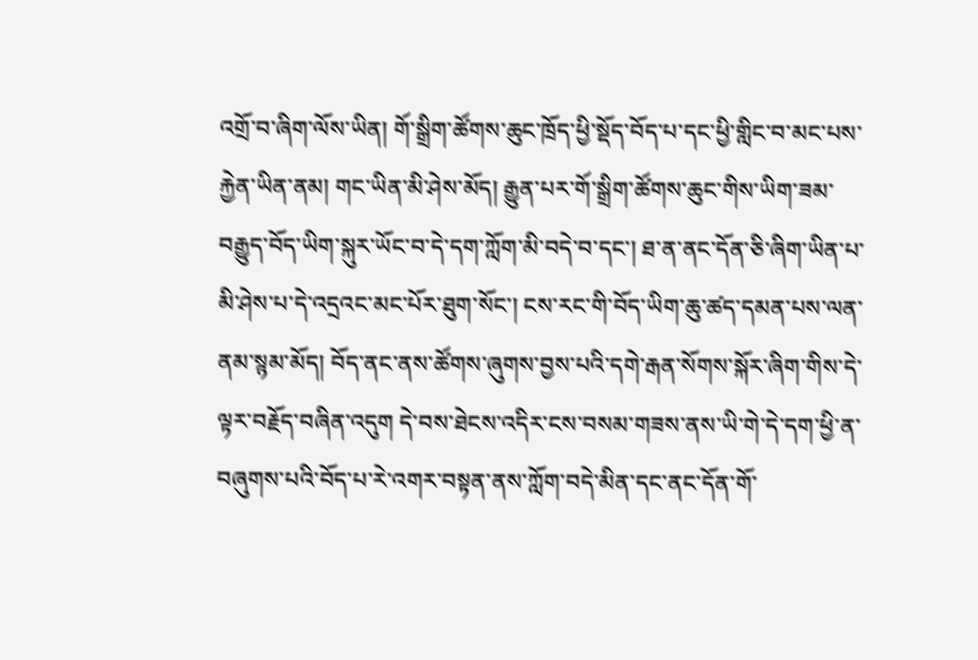འགྲོ་བ་ཞིག་ལོས་ཡིན། གོ་སྒྲིག་ཚོགས་ཆུང་ཁྲོད་ཕྱི་སྡོད་བོད་པ་དང་ཕྱི་གླིང་བ་མང་པས་རྐྱེན་ཡིན་ནམ། གང་ཡིན་མི་ཤེས་མོད། རྒྱུན་པར་གོ་སྒྲིག་ཚོགས་ཆུང་གིས་ཡིག་ཟམ་བརྒྱུད་བོད་ཡིག་སྐུར་ཡོང་བ་དེ་དག་ཀློག་མི་བདེ་བ་དང་། ཐ་ན་ནང་དོན་ཅི་ཞིག་ཡིན་པ་མི་ཤེས་པ་དེ་འདྲའང་མང་པོར་ཐུག་སོང་། ངས་རང་གི་བོད་ཡིག་ཆུ་ཚད་དམན་པས་ལན་ནམ་སྙམ་མོད། བོད་ནང་ནས་ཚོགས་ཞུགས་བྱས་པའི་དགེ་རྒན་སོགས་སྐོར་ཞིག་གིས་དེ་ལྟར་བརྗོད་བཞིན་འདུག དེ་བས་ཐེངས་འདིར་ངས་བསམ་གཟས་ནས་ཡི་གེ་དེ་དག་ཕྱི་ན་བཞུགས་པའི་བོད་པ་རེ་འགར་བསྟན་ནས་ཀློག་བདེ་མིན་དང་ནང་དོན་གོ་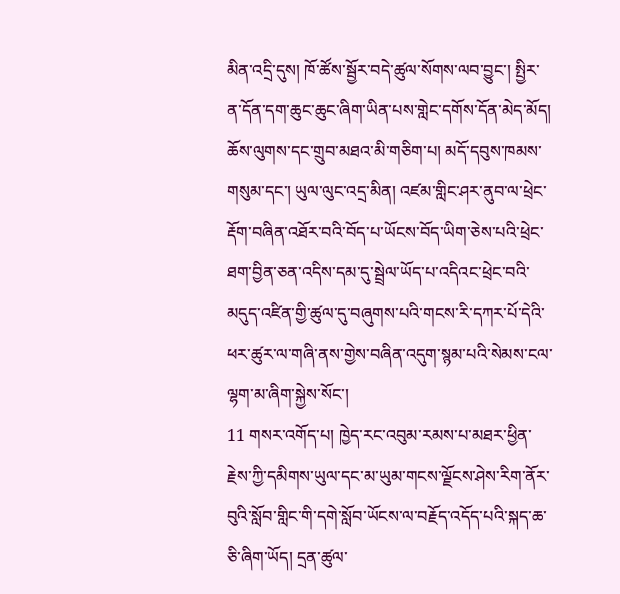མིན་འདྲི་དུས། ཁོ་ཚོས་སྦྱོར་བདེ་ཚུལ་སོགས་ལབ་བྱུང་། སྤྱིར་ན་དོན་དག་ཆུང་ཆུང་ཞིག་ཡིན་པས་གླེང་དགོས་དོན་མེད་མོད། ཆོས་ལུགས་དང་གྲུབ་མཐའ་མི་གཅིག་པ། མདོ་དབུས་ཁམས་གསུམ་དང་། ཡུལ་ལུང་འདྲ་མིན། འཛམ་གླིང་ཤར་ནུབ་ལ་ཕྲེང་རྡོག་བཞིན་འཐོར་བའི་བོད་པ་ཡོངས་བོད་ཡིག་ཅེས་པའི་ཕྲེང་ཐག་བྱིན་ཅན་འདིས་དམ་དུ་སྦྲེལ་ཡོད་པ་འདིའང་ཕྲེང་བའི་མདུད་འཛིན་གྱི་ཚུལ་དུ་བཞུགས་པའི་གངས་རི་དཀར་པོ་དེའི་ཕར་ཚུར་ལ་གཞི་ནས་གྱེས་བཞིན་འདུག་སྙམ་པའི་སེམས་ངལ་ལྷག་མ་ཞིག་སྐྱེས་སོང་།
11 གསར་འགོད་པ། ཁྱེད་རང་འབུམ་རམས་པ་མཐར་ཕྱིན་རྗེས་ཀྱི་དམིགས་ཡུལ་དང་མ་ཡུམ་གངས་ལྗོངས་ཤེས་རིག་ནོར་བུའི་སློབ་གླིང་གི་དགེ་སློབ་ཡོངས་ལ་བརྗོད་འདོད་པའི་སྐད་ཆ་ཅི་ཞིག་ཡོད། དྲན་ཚུལ་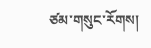ཙམ་གསུང་རོགས།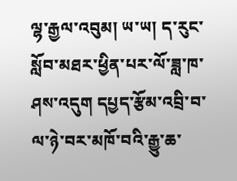ལྷ་རྒྱལ་འབུམ། ཡ་ཡ། ད་རུང་སློབ་མཐར་ཕྱིན་པར་ལོ་ཟླ་ཁ་ཤས་འདུག དཔྱད་རྩོམ་འབྲི་བ་ལ་ཉེ་བར་མཁོ་བའི་རྒྱུ་ཆ་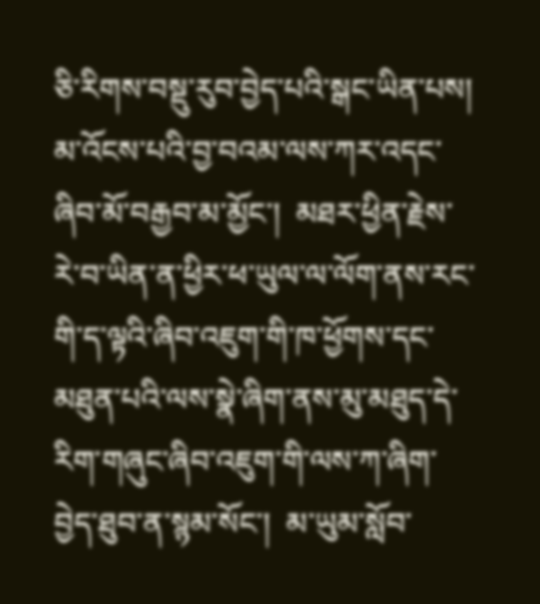ཅི་རིགས་བསྡུ་རུབ་བྱེད་པའི་སྒང་ཡིན་པས། མ་འོངས་པའི་བྱ་བའམ་ལས་ཀར་འདང་ཞིབ་མོ་བརྒྱབ་མ་མྱོང་།  མཐར་ཕྱིན་རྗེས་རེ་བ་ཡིན་ན་ཕྱིར་ཕ་ཡུལ་ལ་ལོག་ནས་རང་གི་ད་ལྟའི་ཞིབ་འཇུག་གི་ཁ་ཕྱོགས་དང་མཐུན་པའི་ལས་སྣེ་ཞིག་ནས་མུ་མཐུད་དེ་རིག་གཞུང་ཞིབ་འཇུག་གི་ལས་ཀ་ཞིག་བྱེད་ཐུབ་ན་སྙམ་སོང་།  མ་ཡུམ་སློབ་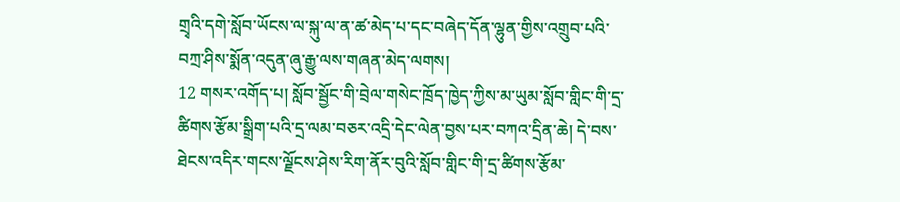གྲྭའི་དགེ་སློབ་ཡོངས་ལ་སྐུ་ལ་ན་ཚ་མེད་པ་དང་བཞེད་དོན་ལྷུན་གྱིས་འགྲུབ་པའི་བཀྲ་ཤིས་སྨོན་འདུན་ཞུ་རྒྱུ་ལས་གཞན་མེད་ལགས།
12 གསར་འགོད་པ། སློབ་སྦྱོང་གི་བྲེལ་གསེང་ཁྲོད་ཁྱེད་ཀྱིས་མ་ཡུམ་སློབ་གླིང་གི་དྲ་ཚིགས་རྩོམ་སྒྲིག་པའི་དྲ་ལམ་བཅར་འདྲི་དེང་ལེན་བྱས་པར་བཀའ་དྲིན་ཆེ། དེ་བས་ཐེངས་འདིར་གངས་ལྗོངས་ཤེས་རིག་ནོར་བུའི་སློབ་གླིང་གི་དྲ་ཚིགས་རྩོམ་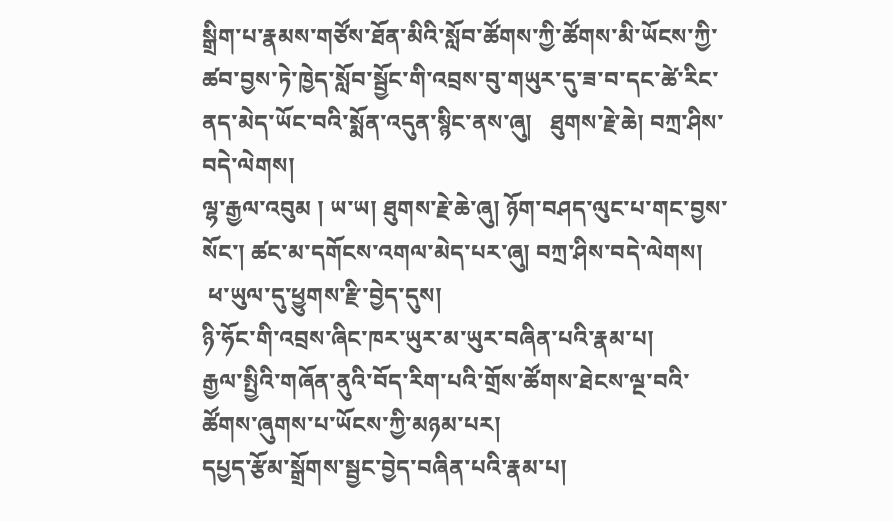སྒྲིག་པ་རྣམས་གཙོས་ཐོན་མིའི་སློབ་ཚོགས་ཀྱི་ཚོགས་མི་ཡོངས་ཀྱི་ཚབ་བྱས་ཏེ་ཁྱེད་སློབ་སྦྱོང་གི་འབྲས་བུ་གཡུར་དུ་ཟ་བ་དང་ཚེ་རིང་ནད་མེད་ཡོང་བའི་སྨོན་འདུན་སྙིང་ནས་ཞུ།   ཐུགས་རྗེ་ཆེ། བཀྲ་ཤིས་བདེ་ལེགས།
ལྷ་རྒྱལ་འབུམ ། ཡ་ཡ། ཐུགས་རྗེ་ཆེ་ཞུ། ཉོག་བཤད་ལུང་པ་གང་བྱས་སོང་། ཚང་མ་དགོངས་འགལ་མེད་པར་ཞུ། བཀྲ་ཤིས་བདེ་ལེགས།
 ཕ་ཡུལ་དུ་ཕྱུགས་རྫི་བྱེད་དུས།
ཉི་ཧོང་གི་འབྲས་ཞིང་ཁར་ཡུར་མ་ཡུར་བཞིན་པའི་རྣམ་པ།
རྒྱལ་སྤྱིའི་གཞོན་ནུའི་བོད་རིག་པའི་གྲོས་ཚོགས་ཐེངས་ལྔ་བའི་ཚོགས་ཞུགས་པ་ཡོངས་ཀྱི་མཉམ་པར།
དཔྱད་རྩོམ་སྒྲོགས་སྦྱང་བྱེད་བཞིན་པའི་རྣམ་པ།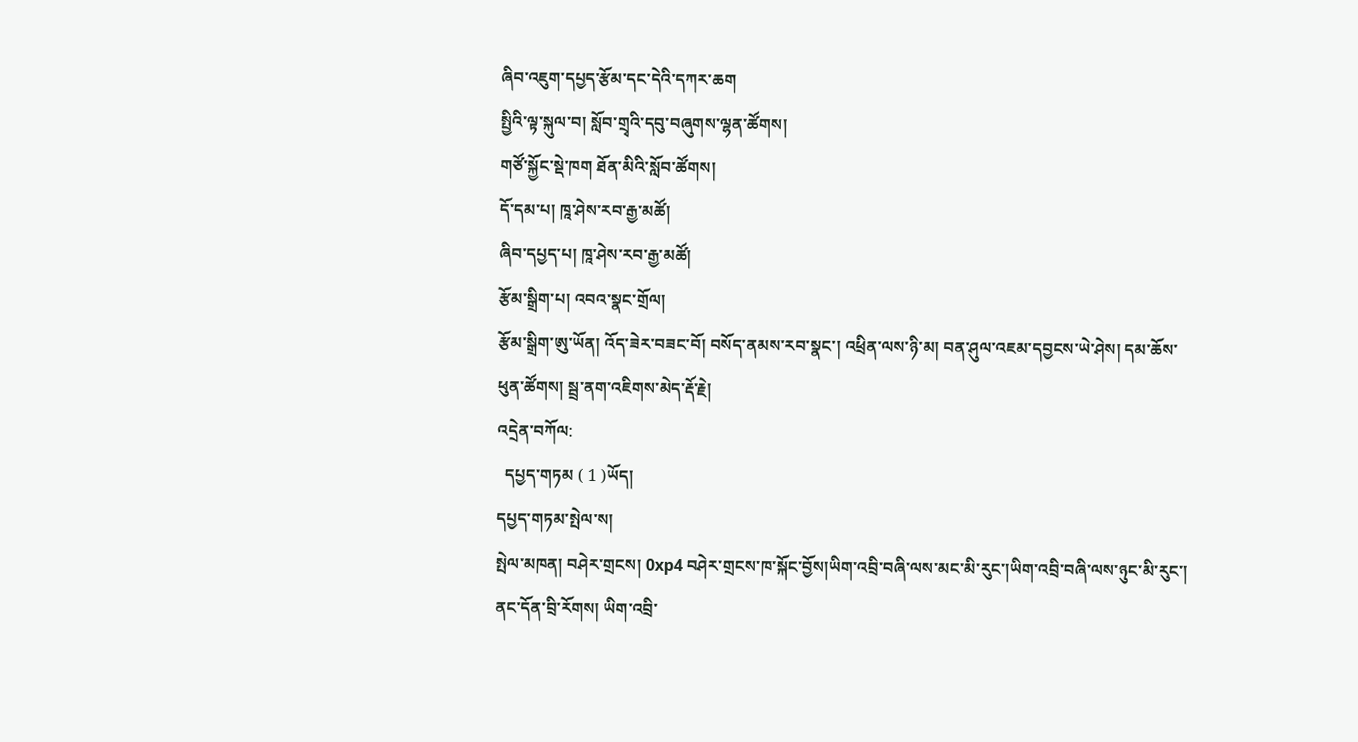ཞིབ་འཇུག་དཔྱད་རྩོམ་དང་དེའི་དཀར་ཆག
སྤྱིའི་ལྟ་སྐུལ་བ། སློབ་གྲྭའི་དབུ་བཞུགས་ལྷན་ཚོགས།
གཙོ་སྐྱོང་སྡེ་ཁག ཐོན་མིའི་སློབ་ཚོགས།
དོ་དམ་པ། ཁཱ་ཤེས་རབ་རྒྱ་མཚོ།
ཞིབ་དཔྱད་པ། ཁཱ་ཤེས་རབ་རྒྱ་མཚོ།
རྩོམ་སྒྲིག་པ། འབའ་སྣང་གྲོལ།
རྩོམ་སྒྲིག་ཨུ་ཡོན། འོད་ཟེར་བཟང་བོ། བསོད་ནམས་རབ་སྣང་། འཕྲིན་ལས་ཉི་མ། བན་ཤུལ་འཇམ་དབྱངས་ཡེ་ཤེས། དམ་ཆོས་ཕུན་ཚོགས། སྦྲ་ནག་འཇིགས་མེད་རྡོ་རྗེ།
འདྲེན་བཀོལ:
  དཔྱད་གཏམ ( 1 )ཡོད།
དཔྱད་གཏམ་སྤེལ་ས།
སྤེལ་མཁན། བཤེར་གྲངས། 0xp4 བཤེར་གྲངས་ཁ་སྐོང་བྱོས།ཡིག་འབྲི་བཞི་ལས་མང་མི་རུང་།ཡིག་འབྲི་བཞི་ལས་ཉུང་མི་རུང་།
ནང་དོན་བྲི་རོགས། ཡིག་འབྲི་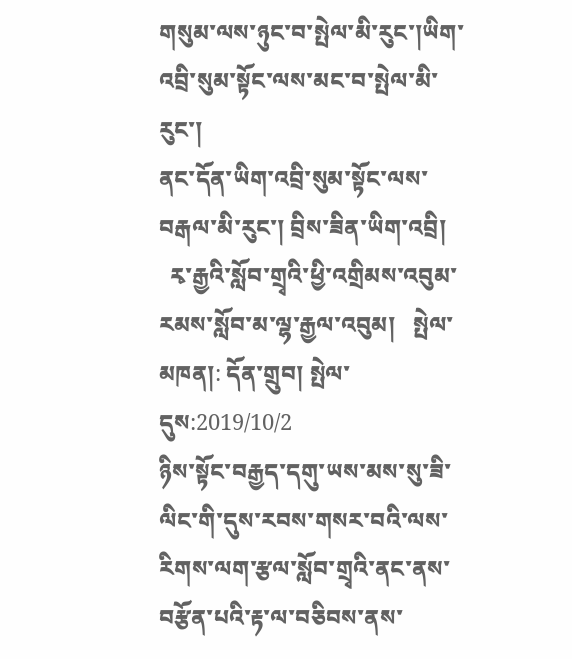གསུམ་ལས་ཉུང་བ་སྤེལ་མི་རུང་།ཡིག་འབྲི་སུམ་སྟོང་ལས་མང་བ་སྤེལ་མི་རུང་།
ནང་དོན་ཡིག་འབྲི་སུམ་སྟོང་ལས་བརྒལ་མི་རུང་། བྲིས་ཟིན་ཡིག་འབྲི།
  རྭ་རྒྱའི་སློབ་གྲྭའི་ཕྱི་འགྲིམས་འབུམ་རམས་སློབ་མ་ལྷ་རྒྱལ་འབུམ།   སྤེལ་མཁན།: དོན་གྲུབ། སྤེལ་དུས:2019/10/2
ཉིས་སྟོང་བརྒྱད་དགུ་ཡས་མས་སུ་ཟི་ལིང་གི་དུས་རབས་གསར་བའི་ལས་རིགས་ལག་རྩལ་སློབ་གྲྭའི་ནང་ནས་བརྩོན་པའི་རྟ་ལ་བཅིབས་ནས་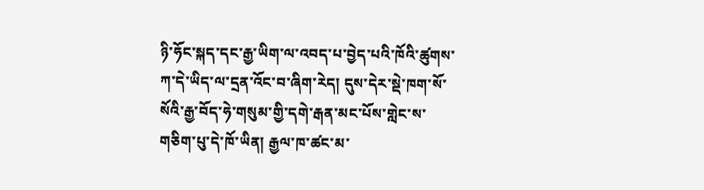ཉི་ཧོང་སྐད་དང་རྒྱ་ཡིག་ལ་འབད་པ་བྱེད་པའི་ཁོའི་ཚུགས་ཀ་དེ་ཡིད་ལ་དྲན་འོང་བ་ཞིག་རེད། དུས་དེར་སྡེ་ཁག་སོ་སོའི་རྒྱ་བོད་ཧེ་གསུམ་གྱི་དགེ་རྒན་མང་པོས་གླེང་ས་གཅིག་པུ་དེ་ཁོ་ཡིན། རྒྱལ་ཁ་ཚང་མ་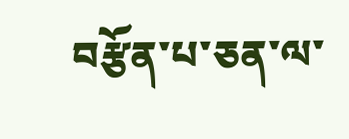བརྩོན་པ་ཅན་ལ་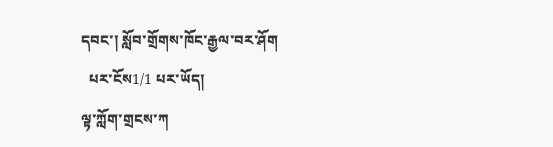དབང་། སློབ་གྲོགས་ཁོང་རྒྱལ་བར་ཤོག
  པར་ངོས1/1 པར་ཡོད།
ལྟ་ཀློག་གྲངས་ཀ